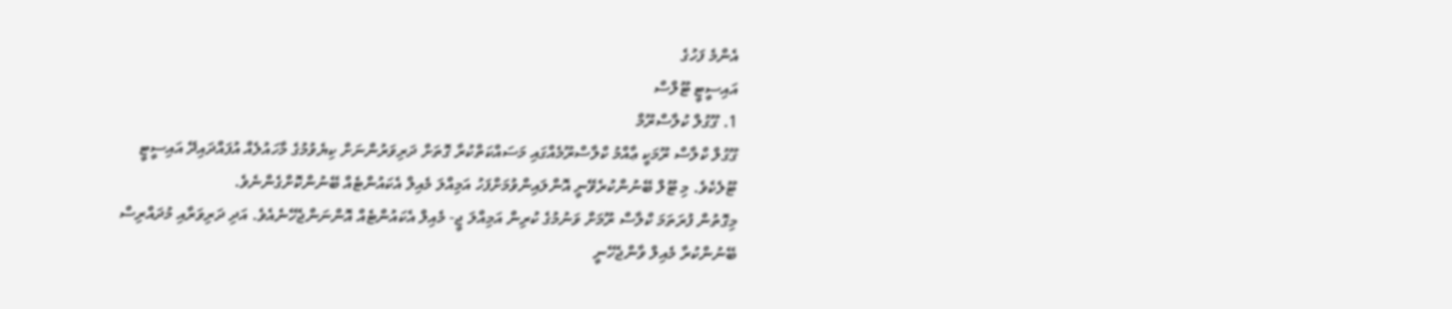އެންމެ ފަހުގެ
އައިސީޓީ ޓޫލްސް
1. ގޫގުލް ކުލާސްރޫމް
ގޫގުލް ކްލާސް ރޫމަކީ ޢާއްމު ކްލާސްރޫމެއްގައި މަސައްކަތްކުރާ ގޮތަށް ދަރިވަރުންނަށް ކިޔެވުމުގެ މާހައުލެއް އުފައްދައިދޭ އައިސީޓީ ޓޫލެކެވެ. މި ޓޫލް ބޭނުންކުރެވޭނީ އޮންލައިންވުމަށްފަހު އަމިއްލަ މެއިލް އެކައުންޓެއް ބޭނުންކޮށްގެންނެވެ.
މިގޮތުން ފުރަތަމަ ކްލާސް ރޫމަށް ވަނުމުގެ ކުރިން އަމިއްލަ ޖީ- މެއިލް އެކައުންޓެއް އޮންނަންޖެހޭނެއެވެ. އަދި ދަރިވަރާއި މުދައްރިސް ބޭނުންކުރާ މެއިލް ވާންޖެހޭނީ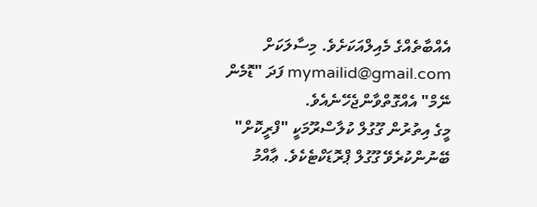އެއްބާތެއްގެ މެއިލްއަކަށެވެ. މިސާލަކަށް mymailid@gmail.com ފަދަ "ޑޮމެން ނޭމް" އެއްގޮތްވާންޖެހޭނެއެވެ.
މީގެ އިތުރުން ގޫގުލް ކުލާސްރޫމަކީ "ފްރީކޮށް" ބޭނުންކުރެވޭ ގޫގުލް ޕްރޮޑަކްޓެކެވެ. ޢާއްމު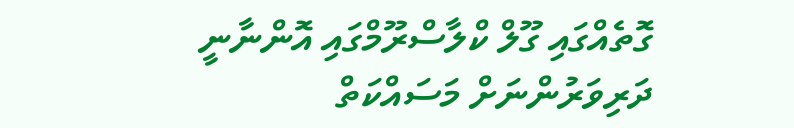ގޮތެއްގައި ގޫލް ކްލާސްރޫމްގައި އޮންނާނީ ދަރިވަރުންނަށް މަސައްކަތް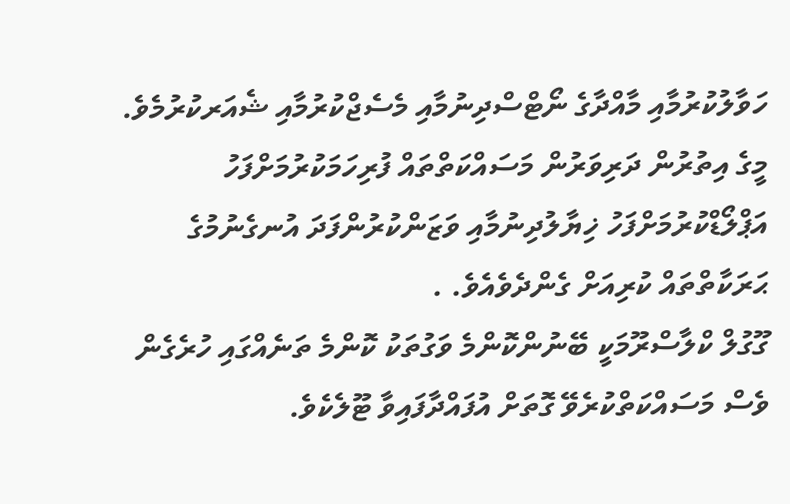ހަވާލުކުރުމާއި މާއްދާގެ ނޯޓްސްދިނުމާއި މެސެޖްކުރުމާއި ޝެއަރކުރުމެވެ.
މީގެ އިތުރުން ދަރިވަރުން މަސައްކަތްތައް ފުރިހަމަކުރުމަށްފަހު އަޕްލޯޑްކުރުމަށްފަހު ޚިޔާލުދިނުމާއި ވަޒަންކުރުންފަދަ އުނގެނުމުގެ ޙަރަކާތްތައް ކުރިއަށް ގެންދެވެއެވެ. .
ގޫގުލް ކްލާސްރޫމަކީ ބޭނުންކޮންމެ ވަގުތަކު ކޮންމެ ތަނެއްގައި ހުރެގެން ވެސް މަސައްކަތްކުރެވޭ ގޮތަށް އުފައްދާފައިވާ ޓޫލެކެވެ.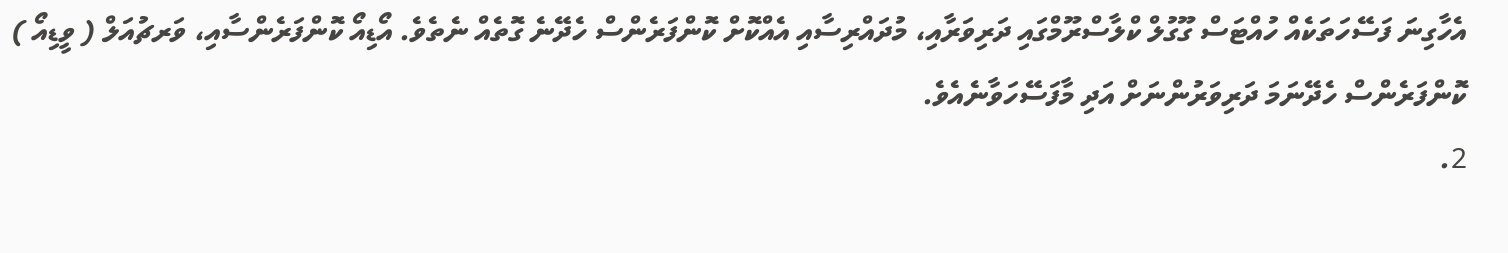އެހާގިނަ ފަސޭހަތަކެއް ހުއްޓަސް ގޫގުލް ކްލާސްރޫމްގައި ދަރިވަރާއި، މުދައްރިސާއި އެއްކޮށް ކޮންފަރެންސް ހެދޭނެ ގޮތެއް ނެތެވެ. އޯޑިއޯ ކޮންފަރެންސާއި، ވަރޗުއަލް ( ވީޑިއޯ ) ކޮންފަރެންސް ހެދޭނަމަ ދަރިވަރުންނަށް އަދި މާފަސޭހަވާނެއެވެ.
2.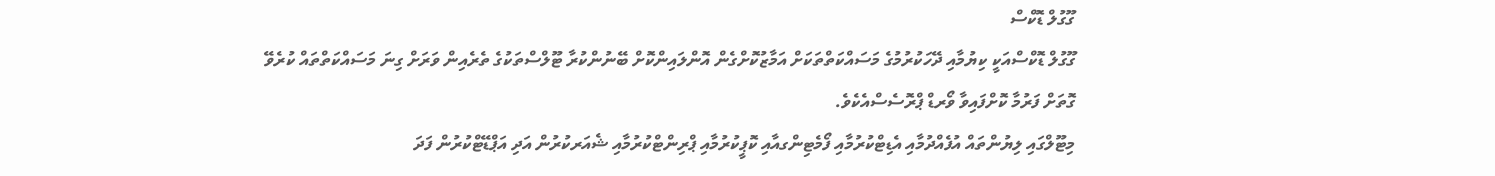ގޫގުލް ޑޮކްސް
ގޫގުލް ޑޮކްސްއަކީ ކިޔުމާއި ދޭހަކުރުމުގެ މަސައްކަތްތަކަށް އަމާޒުކޮށްގެން އޮންލައިންކޮށް ބޭނުންކުރާ ޓޫލްސްތަކުގެ ތެރެއިން ވަރަށް ގިނަ މަސައްކަތްތައް ކުރެވޭ ގޮތަށް ފަރުމާ ކޮށްފައިވާ ވޯރޑް ޕްރޮސެސްއެކެވެ.
މިޓޫލްގައި ލިޔުންތައް އުފެއްދުމާއި އެޑިޓްކުރުމާއި ފޯމެޓިންގއާއި ކޮޕީކުރުމާއި ޕްރިންޓްކުރުމާއި ޝެއަރކުރުން އަދި އަޕްޑޭޓްކުރުން ފަދަ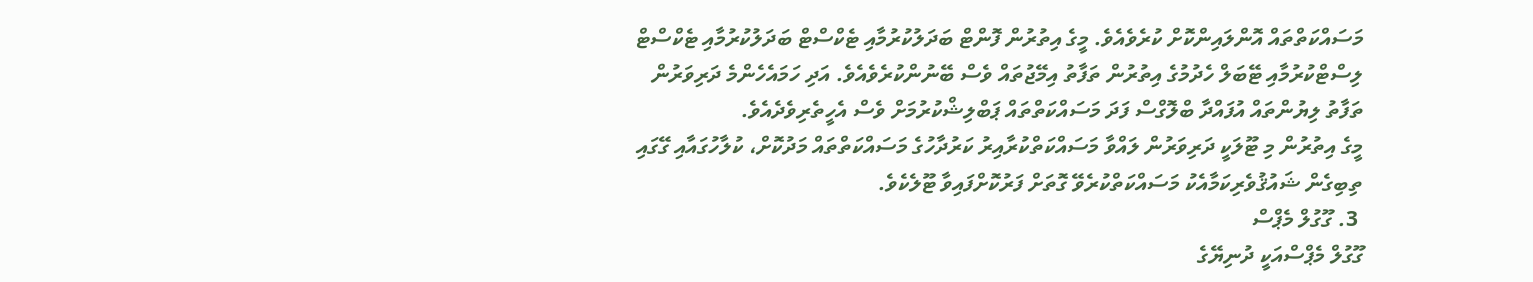މަސައްކަތްތައް އޮންލައިންކޮށް ކުރެވެއެވެ. މީގެ އިތުރުން ފޮންޓް ބަދަލުކުރުމާއި ޓެކްސްޓް ބަދަލުކުރުމާއި ޓެކްސްޓް ލިސްޓްކުރުމާއި ޓޭބަލް ހެދުމުގެ އިތުރުން ތަފާތު އިމޭޖުތައް ވެސް ބޭނުންކުރެވެއެވެ. އަދި ހަމައެހެންމެ ދަރިވަރުން ތަފާތު ލިޔުންތައް އުފައްދާ ބްލޮގްސް ފަދަ މަސައްކަތްތައް ޕަބްލިޝްކުރުމަށް ވެސް އެހީތެރިވެދެއެވެ.
މީގެ އިތުރުން މި ޓޫލަކީ ދަރިވަރުން ލައްވާ މަސައްކަތްކުރާއިރު ކަރުދާހުގެ މަސައްކަތްތައް މަދުކޮށް، ކުލާހުގައާއި ގޭގައި ތިބިގެން ޝައުޤުވެރިކަމާއެކު މަސައްކަތްކުރެވޭ ގޮތަށް ފަރުކޮށްފައިވާ ޓޫލެކެވެ.
 3. ގޫގުލް މެޕްސް
ގޫގުލް މެޕްސްއަކީ ދުނިޔޭގެ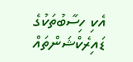އެކި ހިސާބުތަކުގެ ޑައިރެކްޝަންތައް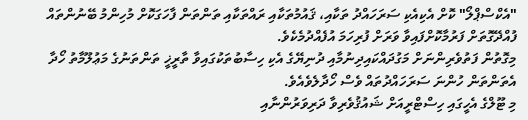"އެކްސްޕްލޯ" ކޮށް އެކިއެކި ސަރަހައްދު ތަކާއި، ޤައުމުތަކާއި ރައްތަކާއި ތަންތަން ފާހަގަކޮށް މުހިންމު ބޭނުންތައް ފުއްދޭގޮތަށް ފަރުމާކޮށްފައިވާ ވަރަށް ފުރިހަމަ އުފެއްދުމެކެވެ.
މިގޮތުން ފަތުވެރިންނަށް މަގުދައްކައިދިނުމާއި ދުނިޔޭގެ އެކި ހިސާބުތަކުގައިވާ ތާރީޚީ ތަންތަނުގެ މަޢުލޫމާތު ހޯދާ އެތަންތަން ހުންނަ ސަރަހައްދުތައް ވެސް ހޯދާލެވެއެވެ.
މި ޓޫލްގެ އެހީގައި ހިސްޓްރީއަށް ޝައުޤުވެރިވާ ދަރިވަރުންނާއި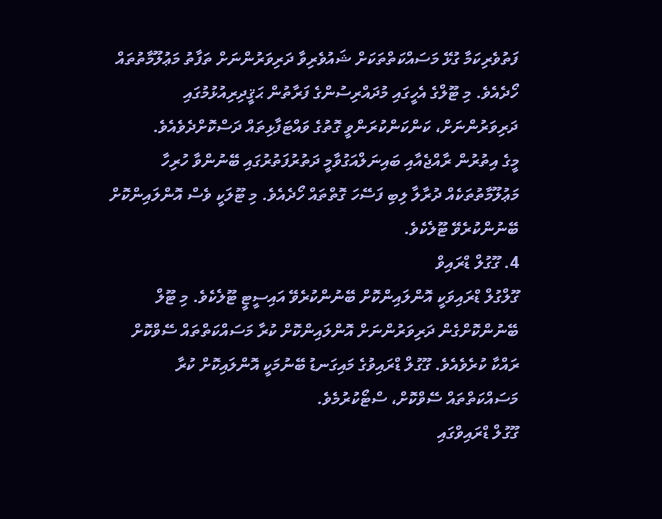ފަތުވެރިކަމާ ގުޅޭ މަސައްކަތްތަކަށް ޝައުވެރިވާ ދަރިވަރުންނަށް ތަފާތު މަޢުލޫމާތުތައް ހޯދެއެވެ. މި ޓޫލްގެ އެހީގައި މުދައްރިސުންގެ ފަރާތުން ޙަޤީދިރިއުޅުމުގައި ދަރިވަރުންނަށް، ކަންކަންކުރަންވީ ގޮތުގެ ވައްޓަފާޅިތައް ދަސްކޮށްދެވެއެވެ.
މީގެ އިތުރުން ރާއްޖެއާއި ބައިނަލްއަގުވާމީ ދަތުރުފަތުރުގައި ބޭނުންވާ ހުރިހާ މަޢުލޫމާތުތަކެއް ދުރާލާ ލިބި ފަސޭހަ ގޮތްތައް ހޯދެއެވެ. މި ޓޫލަކީ ވެސް އޮންލައިންކޮށް ބޭނުންކުރެވޭ ޓޫލެކެވެ.
4. ގޫގުލް ޑްރައިވް
ގޫލްގުލް ޑްރައިވަކީ އޮންލައިންކޮށް ބޭނުންކުރެވޭ އައިސީޓީ ޓޫލެކެވެ. މި ޓޫލް ބޭނުންކޮށްގެން ދަރިވަރުންނަށް އޮންލައިންކޮށް ކުރާ މަސައްކަތްތައް ސޭވްކޮށް ރައްކާ ކުރެވެއެވެ. ގޫގުލް ޑްރައިވުގެ މައިގަނޑު ބޭނުމަކީ އޮންލައިކޮށް ކުރާ މަސައްކަތްތައް ސޭވްކޮށް، ސްޓޯކުރުމެވެ.
ގޫގުލް ޑްރައިވްގައި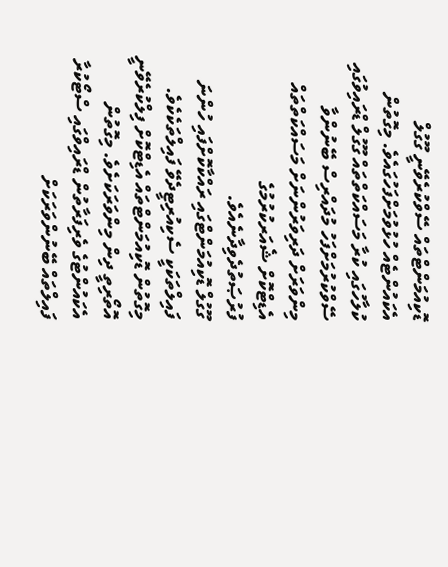ޑޮކިއުމަންޓްތައް ސޭވްކުރެވޭނީ ގޫގުލް އެކައުންޓެއް ހުޅުވުމަށްފަހުގައެވެ. މިގޮތުން ކުލާހުގައި ކުރާ މަސައްކަތްތައް ގޫގުލް ޑްރައިވުގައި ސޭވްކުރުމަށްފަހު މުދައްރިސް ބޭނުންވާ މިންވަރަށް ދަރިވަރުންނަށް މަސައްކަތްތައް އެޑިޓްކޮށް ޝެއަރކުރުމުގެ ފުރުޞަތުދެވިދާނެއެވެ.
ގޫގުލް ޑޮކިއުމަންޓްގައި ރައްކާކޮށްފައި ހުންނަ ފައިލްތަކަކީ ސެކިއުރިޓީދެވޭ ފައިލްތަކެކެވެ. މިގޮތުން ޑޮކިއުމަންޓްތައް އެޑިޓްކޮށް ފިލްކުރެވޭނީ އޮތޯރިތީ ދިން މިންވަރަކަށެވެ. މިގޮތުން އެކައުންޓުގެ ވެރިފަރާތުން ޑްރައިވްގައި ސްޓޯކުރާ ފައިލްތައް ބޭނުންވަރަކަށް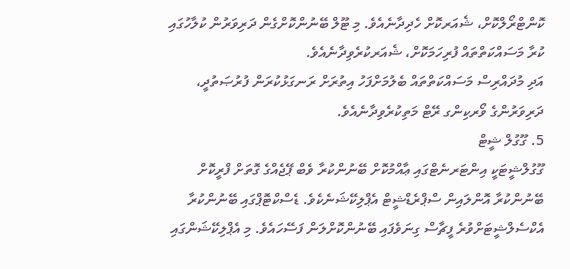ކޮންޓްރޯލްކޮށް، ޝެއަރކޮށް ހެދިދާނެއެވެ. މި ޓޫލް ބޭނުންކޮށްގެން ދަރިވަރުން ކުލާހުގައި ކުރާ މަސައްކަތްތައް ފުރިހަމަކޮށް، ޝެއަރކުރެވިދާނެއެވެ.
އަދި މުދައްރިސް މަސައްކަތްތައް ބެލުމަށްފަހު އިތުރަށް ރަނގަޅުކުރަން ފުރުޞަތުދީ، ދަރިވަރުންގެ ވޯރކިންގ ރޭޓް މަތިކުރެވިދާނެއެވެ.
5. ގޫގުލް ޝީޓް
ގޫގުލްޝީޓަކީ އިންޓަރނެޓްގައި ޢާއްމުކޮށް ބޭނުންކުރާ ވެބް ޕޭޖެއްގެ ގޮތަށް ފްރީކޮށް ބޭނުންކުރާ އޮންލައިން ސްޕްރެޑްޝީޓް އެޕްލިކޭޝަނެކެވެ. ޑެސްކްޓޮޕްގައި ބޭނުންކުރާ އެކްސެލްޝީޓަށްވުރެ ފީޗާސް ގިނަވެފައި ބޭނުންކޮށްލަން ފަސޭހައެވެ. މި އެޕްލިކޭޝަންގައި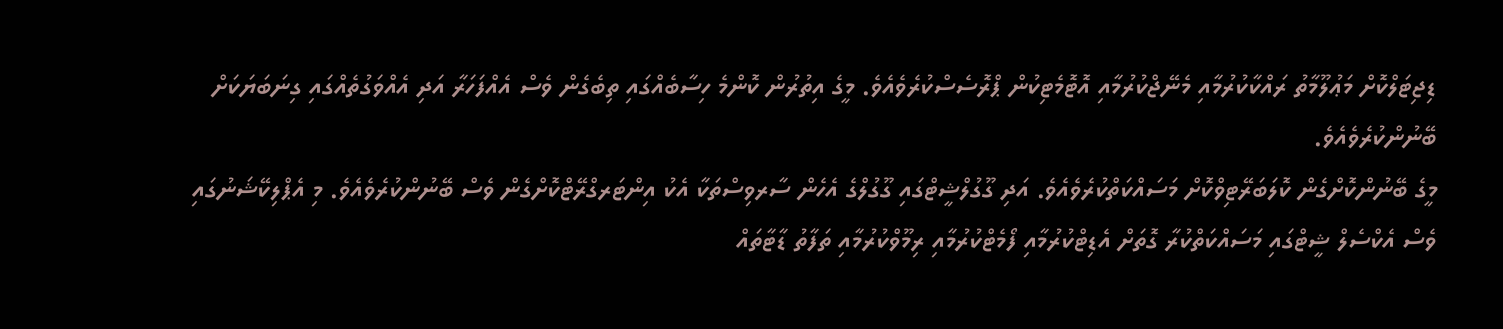ޑިޖިޓަލްކޮށް މަޢުލޫމާތު ރައްކާކުރުމާއި މެނޭޖްކުރުމާއި އޮޓޮމެޓިކުން ޕްރޮސެސްކުރެވެއެވެ. މީގެ އިތުރުން ކޮންމެ ހިސާބެއްގައި ތިބެގެން ވެސް އެއްފަހަރާ އަދި އެއްވަގުތެއްގައި ގިނަބަޔަކަށް ބޭނުންކުރެވެއެވެ.
މީގެ ބޭނުންކޮށްގެން ކޮލަބަރޭޓިވްކޮށް މަސައްކަތްކުރެވެއެވެ. އަދި ގޫގުލްޝީޓްގައި ގޫގުލްގެ އެހެން ސާރވިސްތަކާ އެކު އިންޓަރގްރޭޓްކޮށްގެން ވެސް ބޭނުންކުރެވެއެވެ. މި އެޕްލިކޭޝަނުގައި ވެސް އެކްސެލް ޝީޓްގައި މަސައްކަތްކުރާ ގޮތަށް އެޑިޓްކުރުމާއި ފޯމެޓްކުރުމާއި ރިމޫވްކުރުމާއި ތަފާތު ޑާޓާތައް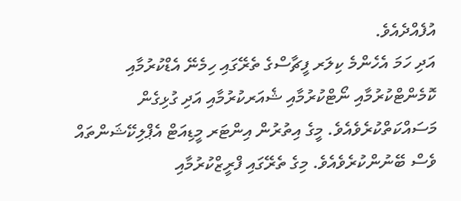އުފެއްދެއެވެ.
އަދި ހަމަ އެހެންމެ ކިލަރ ފީޗާސްގެ ތެރޭގައި ހިމެނޭ އެޑްކުރުމާއި ކޮމެންޓްކުރުމާއި ނޯޓްކުރުމާއި ޝެއަރކުރުމާއި އަދި ގުޅިގެން މަސައްކަތްކުރެވެއެވެ. މީގެ އިތުރުން އިންޓަރ މީޑިއަޓް އެޕްލިކޭޝަންތައް ވެސް ބޭނުންކުރެވެއެވެ. މިގެ ތެރޭގައި ފްރީޒްކުރުމާއި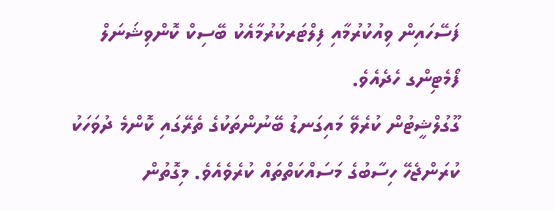ފަސޭހައިން ވިއުކުރުމާއި ފިލްޓަރކުރުމާއެކު ބޭސިކް ކޮންވިޝަނަލް ފޯމެޓިންގ ހެދެއެވެ.
ގޫގުލްޝީޓުން ކުރެވޭ މައިގަނޑު ބޭނުންތަކުގެ ތެރޭގައި ކޮންމެ ދުވަހަކު ކުރަންޖެހޭ ހިސާބުގެ މަސައްކަތްތައް ކުރެވެއެވެ. މިގޮތުން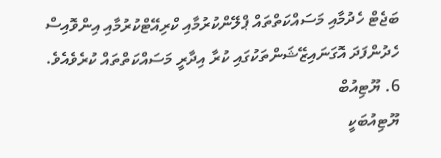ބަޖެޓް ހެދުމާއި މަސައްކަތްތައް ޕްލޭންކުރުމާއި ކްރިއޭޓްކުރުމާއި އިންވޮއިސް ހެދުންފަދަ އޮގަނައިޒޭޝަންތަކުގައި ކުރާ އިދާރީ މަސައްކަތްތައް ކުރެވެއެވެ.
6. ޔޫޓިއުބް
ޔޫޓިއުބަކީ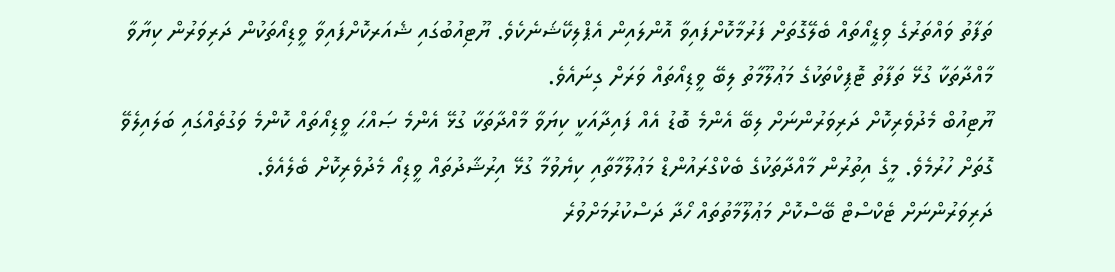ތަފާތު ވައްތަރުގެ ވިޑީއޯތައް ބެލޭގޮތަށް ފަރުމާކޮށްފައިވާ އޮންލައިން އެޕްލިކޭޝަނެކެވެ. ޔޫޓިއުބުގައި ޝެއަރކޮށްފައިވާ ވީޑިއޯތަކުން ދަރިވަރުން ކިޔާވާ މާއްދާތަކާ ގުޅޭ ތަފާތު ޓޮޕިކްތަކުގެ މަޢުލޫމާތު ލިބޭ ވީޑިއޯތައް ވަރަށް ގިނައެވެ.
ޔޫޓިއުބް މެދުވެރިކޮށް ދަރިވަރުންނަށް ލިބޭ އެންމެ ބޮޑު އެއް ފައިދާއަކީ ކިޔަވާ މާއްދާތަކާ ގުޅޭ އެންމެ ޞައްޙަ ވީޑިއޯތައް ކޮންމެ ވަގުތެއްގައި ބަލައިލެވޭ ގޮތަށް ހުރުމެވެ. މީގެ އިތުރުން މާއްދާތަކުގެ ބެކްގްރައުންޑް މަޢުލޫމާތާއި ކިޔެވުމާ ގުޅޭ އިރުޝާދުތައް ވީޑިއޯ މެދުވެރިކޮށް ބެލެއެވެ.
ދަރިވަރުންނަށް ޓެކްސްޓް ބޭސްކޮށް މަޢުލޫމާތުތައް ހޯދާ ދަސްކުރުމަށްވުރެ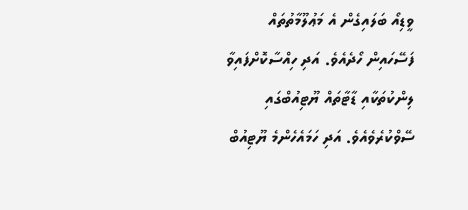ވީޑިއޯ ބަލައިގެން އެ މަޢުލޫމާތުތައް ފަސޭހައިން ހޯދެއެވެ. އަދި ހިއްސާކޮށްފައިވާ ލިންކުތަކާއި ޑާޓާތައް ޔޫޓިއުބްގައި ސޭވްކުރެވެއެވެ. އަދި ހަމައެހެންމެ ޔޫޓިއުބް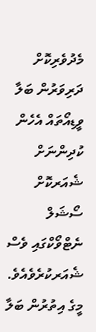މެދުވެރިކޮށް ދަރިވަރުން ބަލާ ވީޑިއޯތައް އެހެން ކުދިންނަށް ޝެއަރކޮށް ސޯޝަލް ނެޓްވޯކްގައި ވެސް ޝެއަރކުރެވެއެވެ.
މީގެ އިތުރުން ބަލާ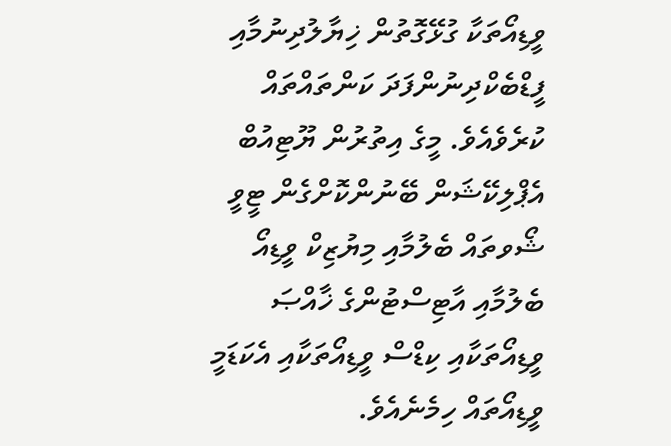ވީޑިއޯތަކާ ގުޅޭގޮތުން ޚިޔާލުދިނުމާއި ފީޑްބެކްދިނުންފަދަ ކަންތައްތައް ކުރެވެއެވެ. މީގެ އިތުރުން ޔޫޓިއުބް އެޕްލިކޭޝަން ބޭނުންކޮށްގެން ޓީވީ ޝޯވތައް ބެލުމާއި މިޔުޒިކް ވީޑިއޯ ބެލުމާއި އާޓިސްޓުންގެ ޚާއްޞަ ވީޑިއޯތަކާއި ކިޑްސް ވީޑިއޯތަކާއި އެކަޑަމީ ވީޑިއޯތައް ހިމެނެއެވެ.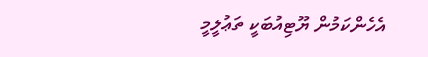އެހެންކަމުން ޔޫޓިއުބަކީ ތަޢުލީމީ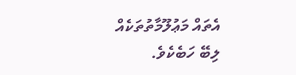އެތައް މަޢުލޫމާތުތަކެއް ލިބޭ ހަބެކެވެ.